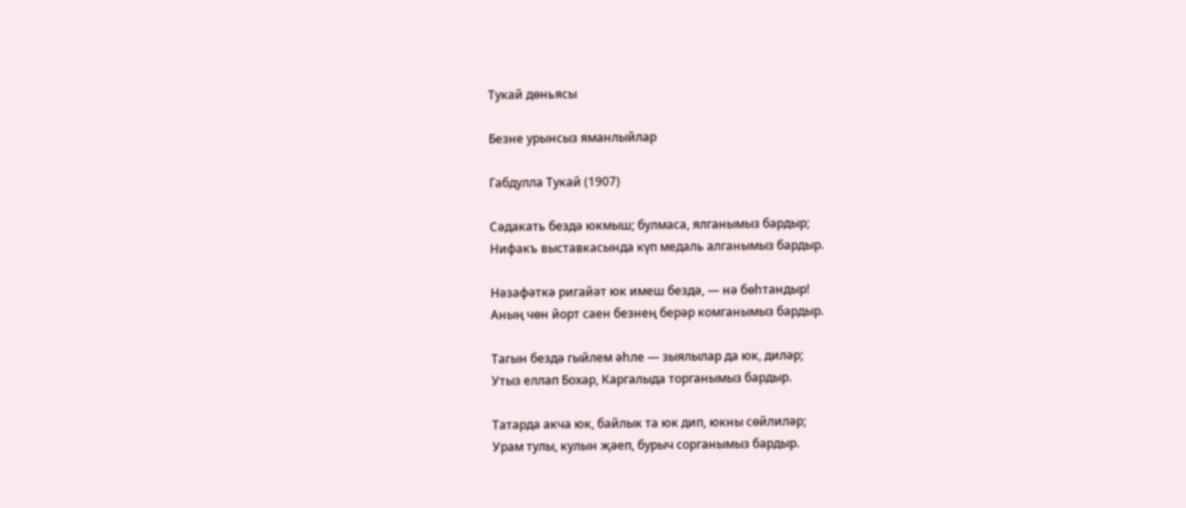Тукай дөньясы

Безне урынсыз яманлыйлар

Габдулла Тукай (1907)

Сәдакать бездә юкмыш; булмаса, ялганымыз бардыр;
Нифакъ выставкасында күп медаль алганымыз бардыр.

Нәзафәткә ригайәт юк имеш бездә, — нә бөһтандыр!
Аның чөн йорт саен безнең берәр комганымыз бардыр.

Тагын бездә гыйлем әһле — зыялылар да юк, диләр;
Утыз еллап Бохар, Каргалыда торганымыз бардыр.

Татарда акча юк, байлык та юк дип, юкны сөйлиләр;
Урам тулы, кулын җәеп, бурыч сорганымыз бардыр.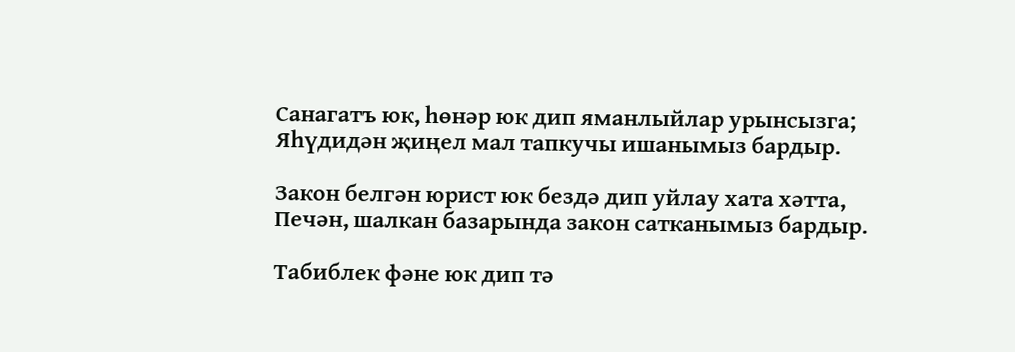Санагатъ юк, һөнәр юк дип яманлыйлар урынсызга;
Яһүдидән җиңел мал тапкучы ишанымыз бардыр.

Закон белгән юрист юк бездә дип уйлау хата хәтта,
Печән, шалкан базарында закон сатканымыз бардыр.

Табиблек фәне юк дип тә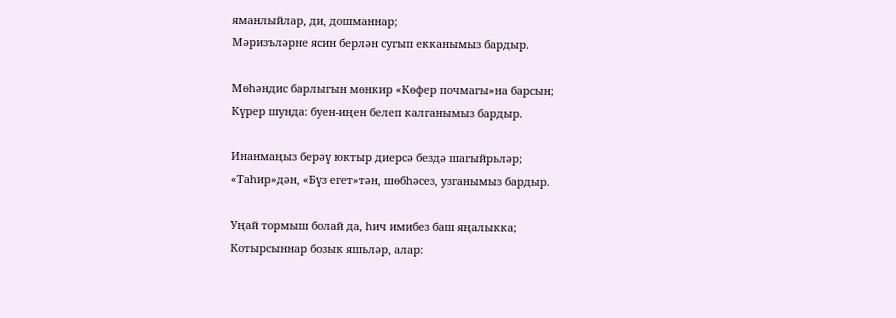яманлыйлар, ди, дошманнар;
Мәризъләрне ясин берлән сугып екканымыз бардыр.

Мөһәндис барлыгын мөнкир «Көфер почмагы»на барсын;
Күрер шунда: буен-иңен белеп калганымыз бардыр.

Инанмаңыз берәү юктыр диерсә бездә шагыйрьләр;
«Таһир»дән, «Бүз егет»тән, шөбһәсез, узганымыз бардыр.

Уңай тормыш болай да, һич имибез баш яңалыкка;
Котырсыннар бозык яшьләр, алар: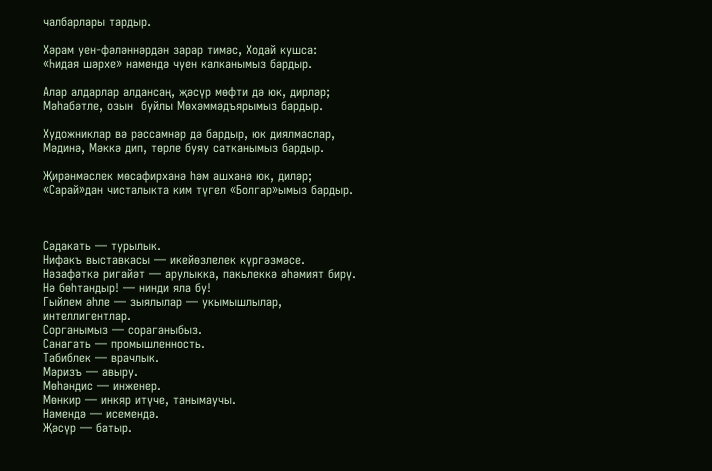чалбарлары тардыр.

Хәрам уен-фәләннәрдән зарар тимәс, Ходай кушса:
«Һидая шәрхе» намендә чуен калканымыз бардыр.

Алар алдарлар алдансаң, җәсүр мөфти дә юк, дирләр;
Мәһабәтле, озын  буйлы Мөхәммәдъярымыз бардыр.

Художниклар вә рәссамнәр дә бардыр, юк диялмаслар,
Мәдинә, Мәккә дип, төрле буяу сатканымыз бардыр.

Җирәнмәслек мөсафирханә һәм ашханә юк, диләр;
«Сарай»дан чисталыкта ким түгел «Болгар»ымыз бардыр.



Сәдакать — турылык.
Нифакъ выставкасы — икейөзлелек күргәзмәсе.
Нәзафәткә ригайәт — арулыкка, пакьлеккә әһәмият бирү.
Нә бөһтандыр! — нинди яла бу!
Гыйлем әһле — зыялылар — укымышлылар, интеллигентлар.
Сорганымыз — сораганыбыз.
Санагать — промышленность.
Табиблек — врачлык.
Мәризъ — авыру.
Мөһәндис — инженер.
Мөнкир — инкяр итүче, танымаучы.
Намендә — исемендә.
Җәсүр — батыр.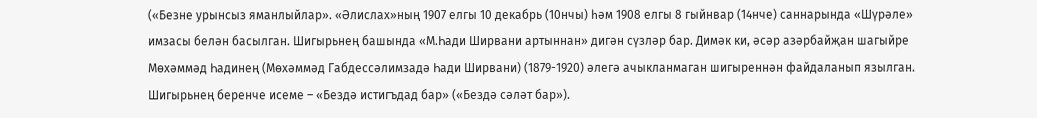(«Безне урынсыз яманлыйлар». «Әлислах»ның 1907 елгы 10 декабрь (10нчы) һәм 1908 елгы 8 гыйнвар (14нче) саннарында «Шүрәле» имзасы белән басылган. Шигырьнең башында «М.Һади Ширвани артыннан» дигән сүзләр бар. Димәк ки, әсәр азәрбайҗан шагыйре Мөхәммәд Һадинең (Мөхәммәд Габдессәлимзадә Һади Ширвани) (1879-1920) әлегә ачыкланмаган шигыреннән файдаланып язылган.
Шигырьнең беренче исеме – «Бездә истигъдад бар» («Бездә сәләт бар»).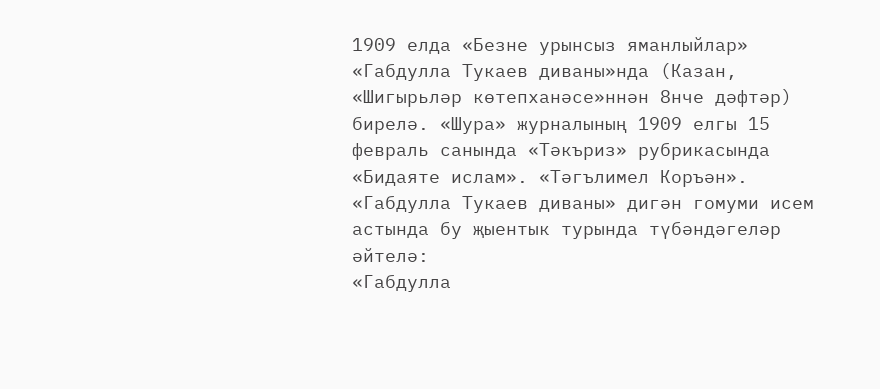1909 елда «Безне урынсыз яманлыйлар» «Габдулла Тукаев диваны»нда (Казан, «Шигырьләр көтепханәсе»ннән 8нче дәфтәр) бирелә. «Шура» журналының 1909 елгы 15 февраль санында «Тәкъриз» рубрикасында «Бидаяте ислам». «Тәгълимел Коръән». «Габдулла Тукаев диваны» дигән гомуми исем астында бу җыентык турында түбәндәгеләр әйтелә:
«Габдулла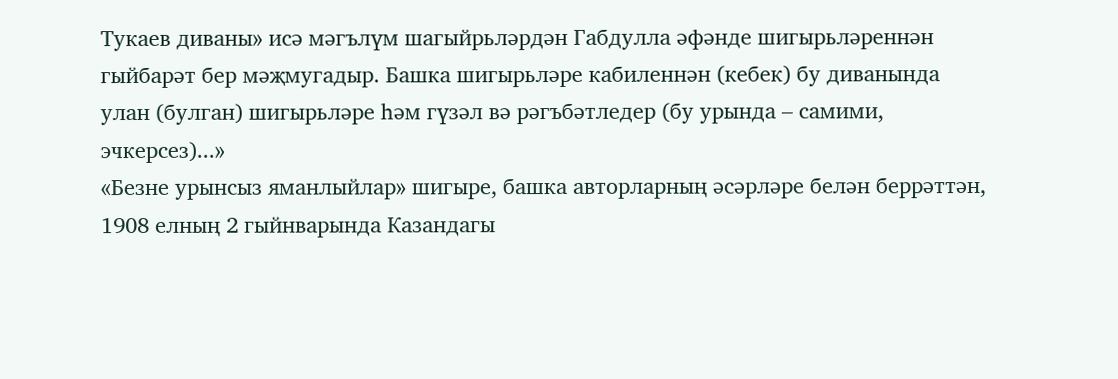Тукаев диваны» исә мәгълүм шагыйрьләрдән Габдулла әфәнде шигырьләреннән гыйбарәт бер мәҗмугадыр. Башка шигырьләре кабиленнән (кебек) бу диванында улан (булган) шигырьләре һәм гүзәл вә рәгъбәтледер (бу урында – самими, эчкерсез)...»
«Безне урынсыз яманлыйлар» шигыре, башка авторларның әсәрләре белән беррәттән, 1908 елның 2 гыйнварында Казандагы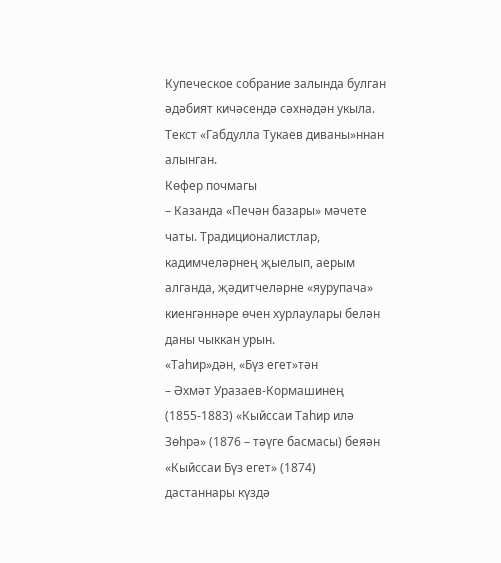Купеческое собрание залында булган әдәбият кичәсендә сәхнәдән укыла.
Текст «Габдулла Тукаев диваны»ннан алынган.
Көфер почмагы
– Казанда «Печән базары» мәчете чаты. Традиционалистлар, кадимчеләрнең җыелып, аерым алганда, җәдитчеләрне «яурупача» киенгәннәре өчен хурлаулары белән даны чыккан урын.
«Таһир»дән, «Бүз егет»тән
– Әхмәт Уразаев-Кормашинең (1855-1883) «Кыйссаи Таһир илә Зөһрә» (1876 – тәүге басмасы) беяән «Кыйссаи Бүз егет» (1874) дастаннары күздә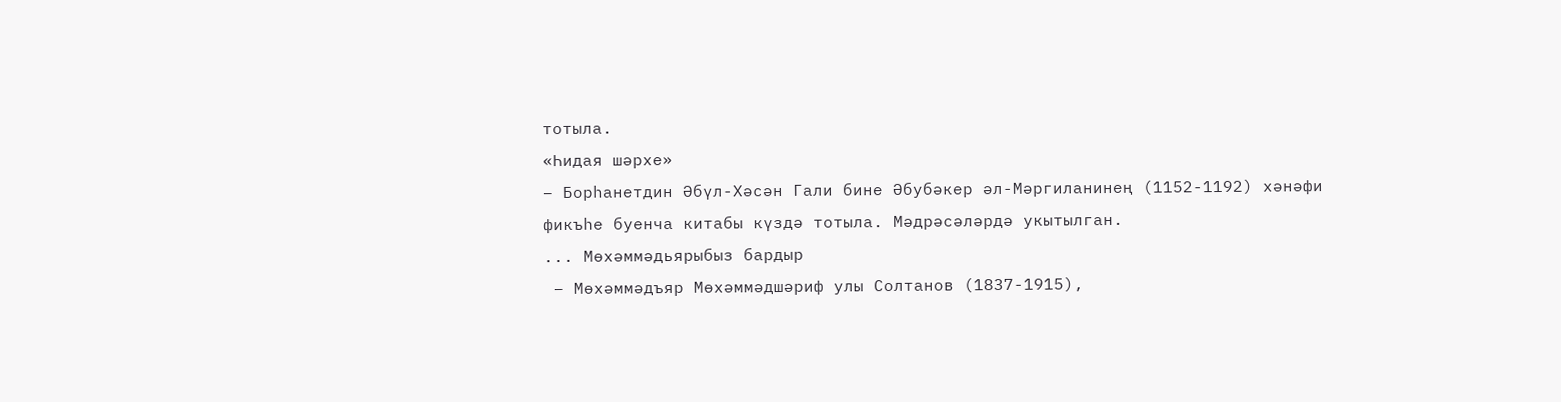тотыла.
«Һидая шәрхе»
– Борһанетдин Әбүл-Хәсән Гали бине Әбубәкер әл-Мәргиланинең (1152-1192) хәнәфи фикъһе буенча китабы күздә тотыла. Мәдрәсәләрдә укытылган.
... Мөхәммәдьярыбыз бардыр
 – Мөхәммәдъяр Мөхәммәдшәриф улы Солтанов (1837-1915),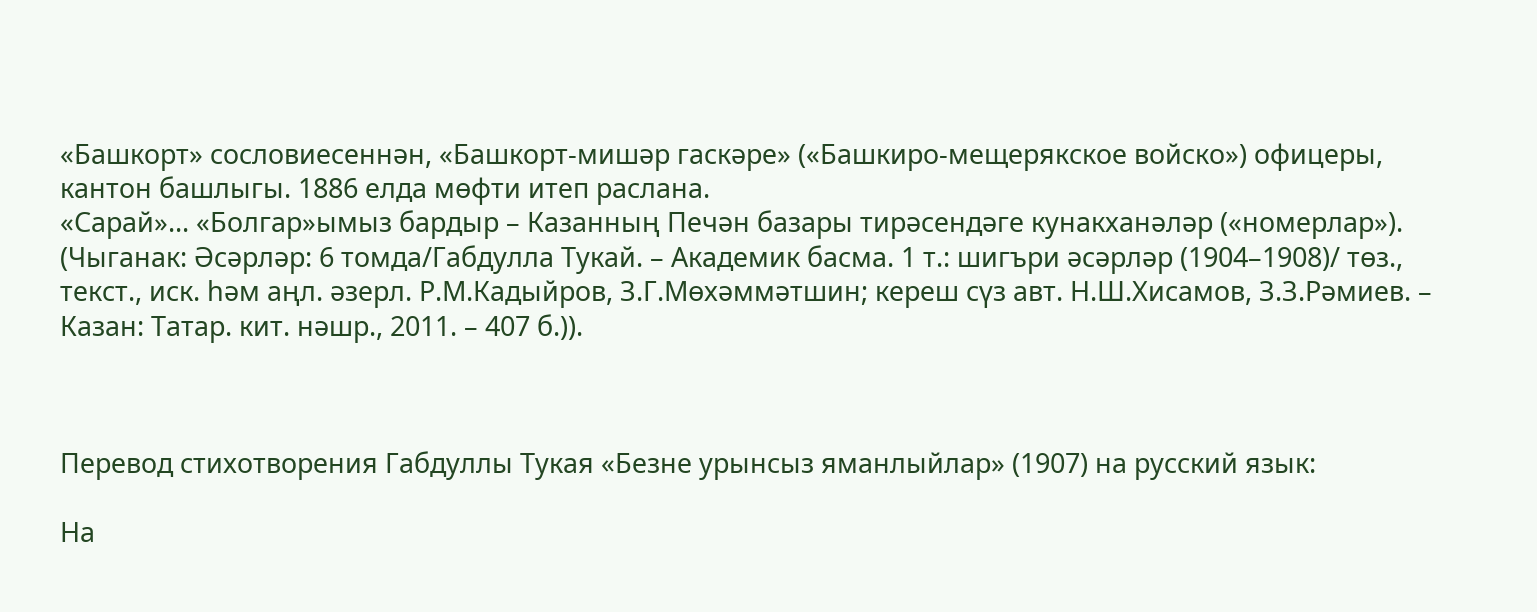«Башкорт» сословиесеннән, «Башкорт-мишәр гаскәре» («Башкиро-мещерякское войско») офицеры, кантон башлыгы. 1886 елда мөфти итеп раслана.
«Сарай»... «Болгар»ымыз бардыр – Казанның Печән базары тирәсендәге кунакханәләр («номерлар»).
(Чыганак: Әсәрләр: 6 томда/Габдулла Тукай. – Академик басма. 1 т.: шигъри әсәрләр (1904–1908)/ төз., текст., иск. һәм аңл. әзерл. Р.М.Кадыйров, З.Г.Мөхәммәтшин; кереш сүз авт. Н.Ш.Хисамов, З.З.Рәмиев. – Казан: Татар. кит. нәшр., 2011. – 407 б.)).



Перевод стихотворения Габдуллы Тукая «Безне урынсыз яманлыйлар» (1907) на русский язык:

На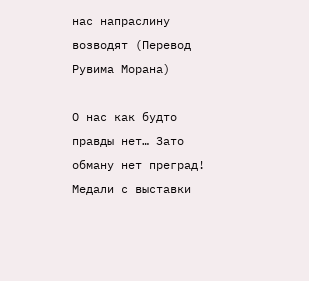нас напраслину возводят (Перевод Рувима Морана)

О нас как будто правды нет… Зато обману нет преград!
Медали с выставки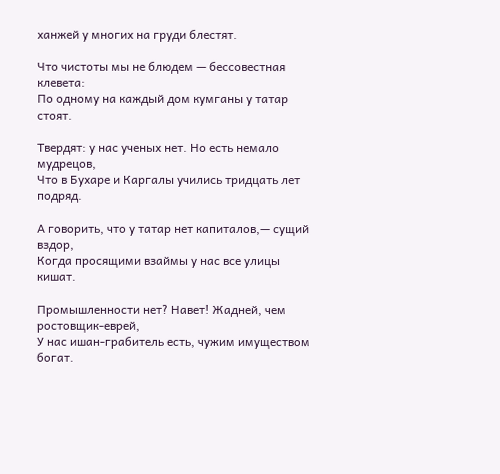ханжей у многих на груди блестят.

Что чистоты мы не блюдем — бессовестная клевета:
По одному на каждый дом кумганы у татар стоят.

Твердят: у нас ученых нет. Но есть немало мудрецов,
Что в Бухаре и Каргалы учились тридцать лет подряд.

А говорить, что у татар нет капиталов,— сущий вздор,
Когда просящими взаймы у нас все улицы кишат.

Промышленности нет? Навет! Жадней, чем ростовщик-еврей,
У нас ишан-грабитель есть, чужим имуществом богат.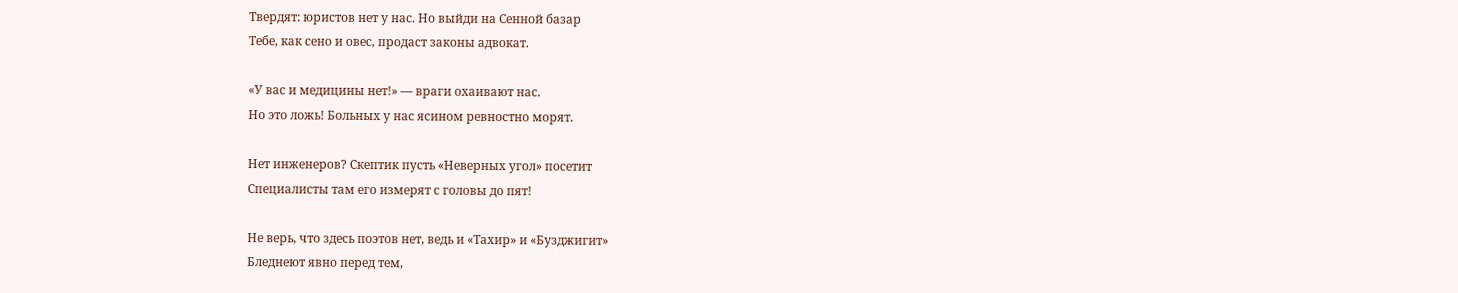Твердят: юристов нет у нас. Но выйди на Сенной базар
Тебе, как сено и овес, продаст законы адвокат.

«У вас и медицины нет!» — враги охаивают нас.
Но это ложь! Больных у нас ясином ревностно морят.

Нет инженеров? Скептик пусть «Неверных угол» посетит
Специалисты там его измерят с головы до пят!

Не верь, что здесь поэтов нет, ведь и «Тахир» и «Бузджигит»
Бледнеют явно перед тем,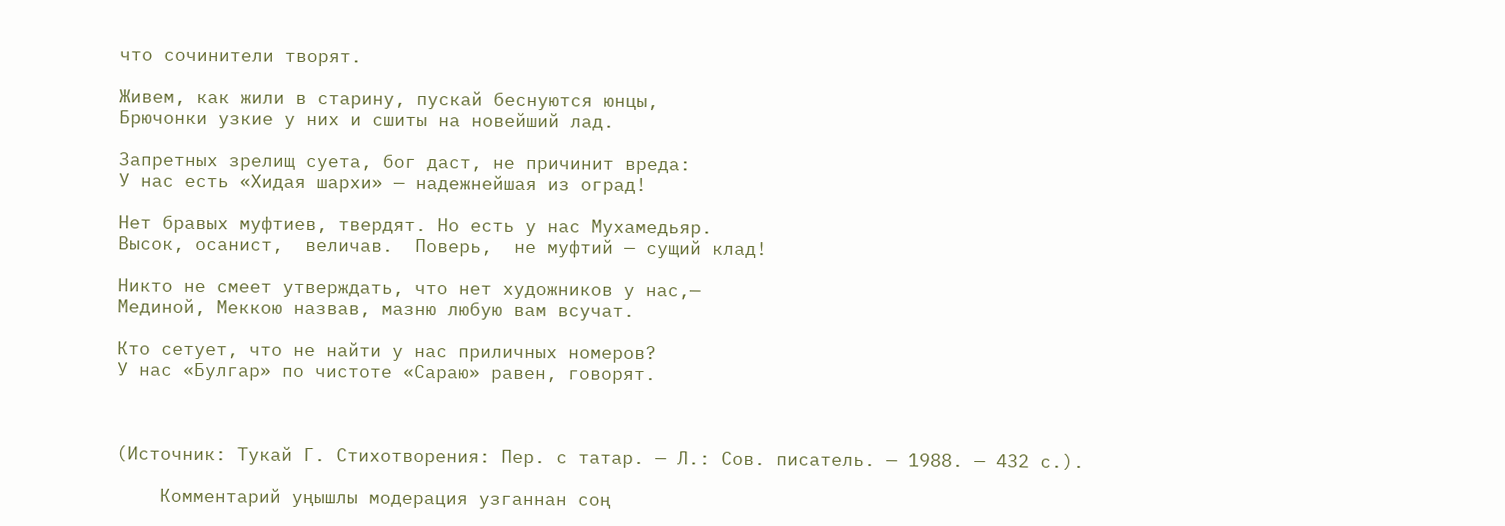что сочинители творят.

Живем, как жили в старину, пускай беснуются юнцы,
Брючонки узкие у них и сшиты на новейший лад.

Запретных зрелищ суета, бог даст, не причинит вреда:
У нас есть «Хидая шархи» — надежнейшая из оград!

Нет бравых муфтиев, твердят. Но есть у нас Мухамедьяр.
Высок, осанист,  величав.  Поверь,  не муфтий — сущий клад!

Никто не смеет утверждать, что нет художников у нас,—
Мединой, Меккою назвав, мазню любую вам всучат.

Кто сетует, что не найти у нас приличных номеров?
У нас «Булгар» по чистоте «Сараю» равен, говорят.



(Источник: Тукай Г. Стихотворения: Пер. с татар. — Л.: Сов. писатель. — 1988. — 432 с.).

    Комментарий уңышлы модерация узганнан соң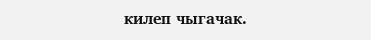килеп чыгачак.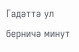Гадәттә ул берничә минут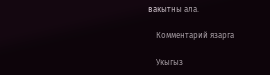вакытны ала.

    Комментарий язарга

    Укыгыз